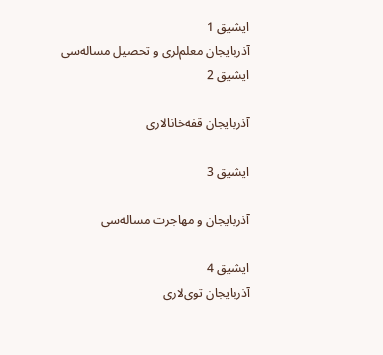ایشیق 1
آذربایجان معلم‌لری و تحصیل مساله‌سی
ایشیق 2

آذربایجان قفه‌خانالاری

ایشیق 3

آذربایجان و مهاجرت مساله‌سی

ایشیق 4
آذربایجان توی‌لاری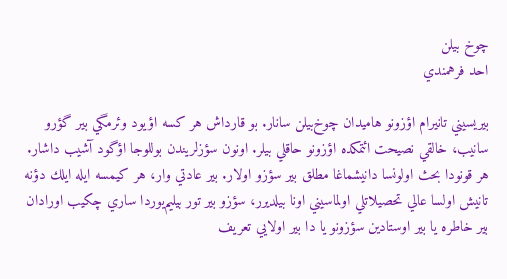چوخ بيلن
احد فرهمندي

بيريسيني تانيرام اؤزونو هاميدان چوخ‌بيلن سانار. بو قارداش هر كسه اؤيود وئرمگي بير گؤرو سانيب، خالقي نصيحت ائتمكده اؤزونو حاقلي بيلر. اونون سؤزلريندن بوللوجا اؤگود آشيب داشار. هر قونودا بحث اولونسا دانيشماغا مطلق بير سؤزو اولار. بير عادتي وار، هر كيمسه ايله ايلك دؤنه تانيش اولسا عالي تحصيلاتلي اولماسيني اونا بيلديرر، سؤزو بير تور بيليم‌يوردا ساري چكيب اورادان بير خاطره يا بير اوستادين سؤزونو يا دا بير اولايي تعريف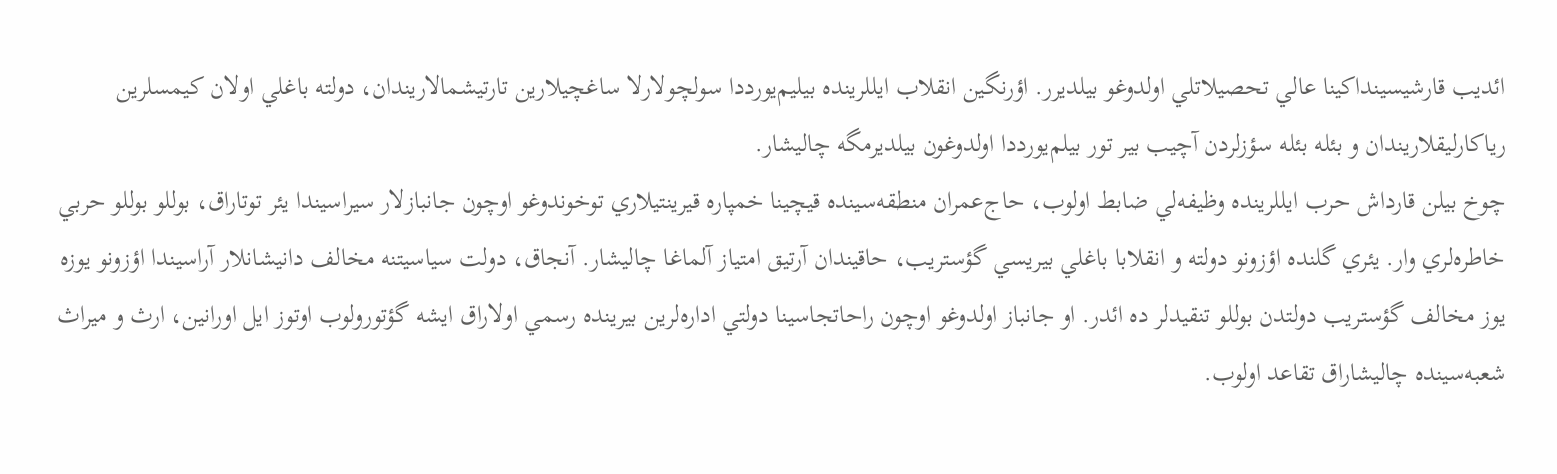ائديب قارشيسينداكينا عالي تحصيلاتلي اولدوغو بيلديرر. اؤرنگين انقلاب ايللرينده بيليم‌يورددا سولچولارلا ساغچيلارين تارتيشمالاريندان، دولته باغلي اولان كيمسلرين رياكارليقلاريندان و بئله بئله سؤزلردن آچيب بير تور بيلم‌يورددا اولدوغون بيلديرمگه چاليشار.
چوخ بيلن قارداش حرب ايللرينده وظيفه‌لي ضابط اولوب، حاج‌عمران منطقه‌سينده قيچينا خمپاره قيرينتيلاري توخوندوغو اوچون جانبازلار سيراسيندا يئر توتاراق، بوللو بوللو حربي خاطره‌لري وار. يئري گلنده اؤزونو دولته و انقلابا باغلي بيريسي گؤستريب، حاقيندان آرتيق امتياز آلماغا چاليشار. آنجاق، دولت سياسيتنه مخالف دانيشانلار آراسيندا اؤزونو يوزه يوز مخالف گؤستريب دولتدن بوللو تنقيدلر ده ائدر. او جانباز اولدوغو اوچون راحاتجاسينا دولتي اداره‌لرين بيرينده رسمي اولاراق ايشه گؤتورولوب اوتوز ايل اورانين،‌ ارث و ميراث شعبه‌سينده چاليشاراق تقاعد اولوب.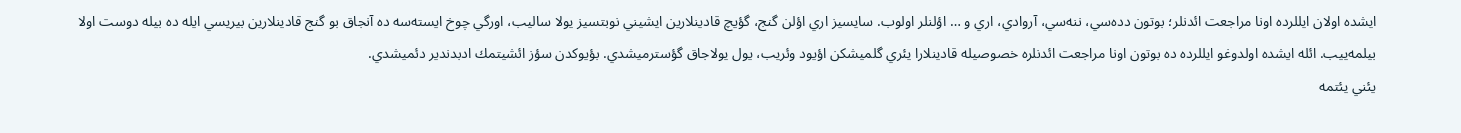ايشده اولان ايللرده اونا مراجعت ائدنلر؛ بوتون دده‌سي، ننه‌سي، آروادي، اري و … اؤلنلر اولوب. سايسيز اري اؤلن گنج، گؤيچ قادينلارين ايشيني نوبتسيز يولا ساليب، اورگي چوخ ايسته‌سه ده آنجاق بو گنج قادينلارين بيريسي ايله ده بيله دوست اولا بيلمه‌ييب. ائله ايشده اولدوغو ايللرده ده بوتون اونا مراجعت ائدنلره خصوصيله قادينلارا يئري گلميشكن اؤيود وئريب، يول يولاجاق گؤسترميشدي. بؤيوكدن سؤز ائشيتمك ادبدندير دئميشدي.
يئني يئتمه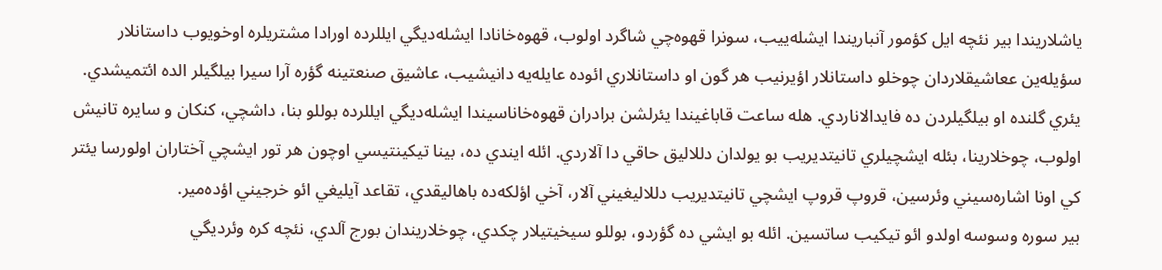ياشلاريندا بير نئچه ايل كؤمور آنباريندا ايشله‌ييب، سونرا قهوه‌چي شاگرد اولوب، قهوه‌خانادا ايشله‌ديگي ايللرده اورادا مشتريلره اوخويوب داستانلار سؤيله‌ين ععاشیقلاردان چوخلو داستانلار اؤيرنيب هر گون او داستانلاري ائوده عايله‌يه دانيشيب، عاشیق صنعتينه گؤره آرا سيرا بيلگيلر الده ائتميشدي. يئري گلنده او بيلگيلردن ده فايدالاناردي. هله ساعت قاباغيندا يئرلشن برادران قهوه‌خاناسيندا ايشله‌ديگي ايللرده بوللو بنا، داشچي، كنكان و سايره تانيش اولوب، چوخلارينا، بئله ايشچيلري تانيتديريب بو يولدان دللاليق حاقي دا آلاردي. ائله ايندي ده، بينا تيكينتيسي اوچون هر تور ايشچي آختاران اولورسا يئتر كي اونا اشاره‌سيني وئرسين، قروپ قروپ ايشچي تانيتديريب دللاليغيني آلار، آخي اؤلكه‌ده باهاليقدي، تقاعد آيليغي ائو خرجيني اؤده‌مير.
بير سوره وسوسه‌ اولدو ائو تيكيب ساتسين. ائله بو ايشي ده گؤردو، بوللو سيخيتيلار چكدي، چوخلاريندان بورج آلدي، نئچه كره وئرديگي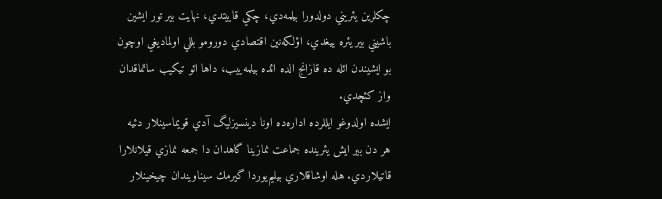چكلرين يئريني دولدورا بيلمه‌دي، چكي قاييتدي، نهايت بير تور ايشين باشيني بير يئره ييغدي، اؤلكه‌نين اقتصادي دورومو بللي اولماديغي اوچون بو ايشيندن ائله ده قازانج الده ائده بيلمه‌ييب، داها ائو تيكيب ساتماقدان واز كئچدي.
ايشده اولدوغو ايللرده اداره‌ده اونا دينسيزليگ آدي قويماسينلار دئيه هر دن بير ايش يئرينده جماعت نمازينا گاهدان دا جمعه نمازي قيلانلارا قاتيلاردي. هله اوشاقلاري بيليم‌يوردا گيرمك سيناويندان چيخينلار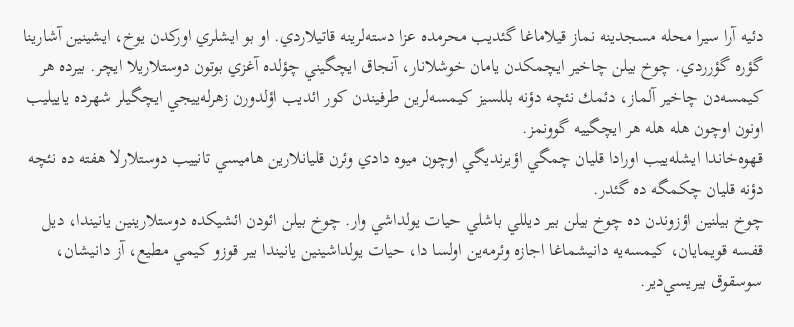دئيه آرا سيرا محله مسجدينه نماز قيلاماغا گئديب محرمده عزا دسته‌لرينه قاتيلاردي. او بو ايشلري اوركدن يوخ، ايشينين آشارينا گؤره گؤرردي. چوخ بيلن چاخير ايچمكدن يامان خوشلانار، آنجاق ايچگيني چؤلده آغزي بوتون دوستلاريلا ايچر. بيرده هر كيمسه‌دن چاخير آلماز، دئمك نئچه دؤنه بللسيز كيمسه‌لرين طرفيندن كور ائديب اؤلدورن زهرله‌ييجي ايچگيلر شهرده ياييليب اونون اوچون هله هله هر ايچگييه گوونمز.
قهوه‌خاندا ايشله‌ييب اورادا قليان چمگي اؤيرنديگي اوچون ميوه دادي وئرن قليانلارين هاميسي تانييب دوستلارلا هفته ده نئچه دؤنه قليان چكمگه ده گئدر.
چوخ بيلنين اؤزوندن ده چوخ بيلن بير ديللي باشلي حيات يولداشي وار. چوخ بيلن ائودن ائشيكده دوستلارينين يانيندا، ديل قفسه قويمايان، كيمسه‌يه دانيشماغا اجازه وئرمه‌ين اولسا دا، حيات يولداشينين يانيندا بير قوزو كيمي مطيع، آز دانيشان، سوسقوق بيريسي‌‌دير.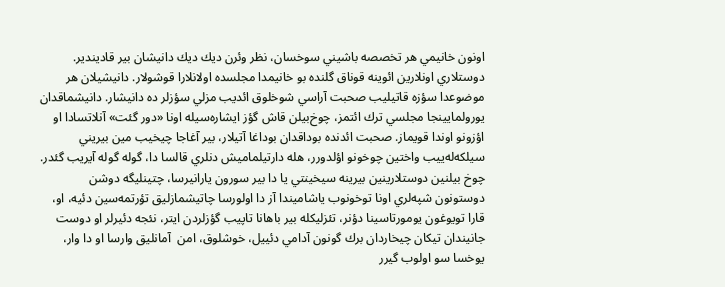اونون خانيمي هر تخصصه باشيني سوخسان، نظر وئرن ديك ديك دانيشان بير قاديندير. دوستلاري اونلارين ائوينه قوناق گلنده بو خانيمدا مجلسده اولانلارا قوشولار. دانيشيلان هر موضوعدا سؤزه قاتيليب صحبت آراسي شوخلوق ائديب مزلي سؤزلر ده دانيشار. دانيشماقدان يورولمايينجا مجلسي ترك ائتمز، چوخ‌بيلن قاش گؤز ايشاره‌سيله اونا «دور گئت» آنلاتسادا او اؤزونو اوندا قويماز. صحبت ائدنده بوداقدان بوداغا آتيلار، بير آغاجا چيخيب مين بيريني سيلكه‌له‌ييب واختين چوخونو اؤلدورر، هله دارتيلماميش دنلري قالسا دا، گوله گوله آيريب گئدر.
چوخ بيلنين دوستلارينين بيرينه سيخينتي يا دا بير سورون يارانيرسا، چتينليگه دوشن دوستونون شپه‌لري اونا توخونوب ياشاميندا آز دا اولورسا چاتيشمازليق تؤرتمه‌سين دئيه، او، قارا تويوغون يومورتاسينا دؤنر، تئزليكله بير باهانا تاپيب گؤزلردن ايتر، نئجه دئيرلر او دوست جانيندان تيكان چيخاردان برك گونون آدامي دئييل، خوشلوق، امن  آمانليق وارسا او دا وار، يوخسا سو اولوب گيرر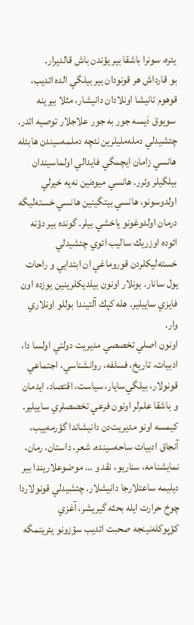يئره، سونرا باشقا بير يؤندن باش قالديرار.
بو قارداش هر قونودان بير بيلگي الده ائديب، قوهوم تانيشا اونلادان دانيشار، مثلا بيرينه سويوق دَيسه جور به جور علاجلار توصيه ‌ائدر. چئشيدلي دمله‌مليلرين نئچه‌ دملمه‌سيندن هابئله هانسي زامان ايچمگي فايدالي اولماسيندان بيلگيلر وئرر. هانسي ميوه‌نين نه‌يه خيرلي اولدوسونو، هانسي بيتگينين هانسي خسته‌ليگه درمان اولدوغونو ياخشي بيلر. گونده بير دؤنه ائوده اوزريك ساليب ائوي چئشيدلي خسته‌ليكلردن قوروماغي ان ابتدايي و راحات يول سانار. بونلار اونون بيلديكلرينين يوزده اون فايزي ساييلير. هله كپك آلتيندا بوللو اونلاري وار.
اونون اصلي تخصصي مديريت دولتي اولسا دا، ادبيات، تاريخ، فسلفه‌، روانشناسي‌، اجتماعي قونولار، بيلگي‌سايار، سياست،‌ اقتصاد، ايدمان و باشقا علم‌لر اونون فرعي تخصصلري ساييلير. كيمسه اونو مديريت‌دن دانيشاندا گؤرمه‌ييب، آنجاق ادبيات ساحه‌سينده، شعر، داستان، رمان، نمايشنامه، سناريو، نقد و … موضوعلاريندا بير ديليمه ساعتلارجا دانيشلار. چئشيدلي قونولاردا چوخ حرارت ايله بحثه گيريشر، آغزي كؤپوكله‌نينجه صحبت ائديب سؤزونو يئريتمگه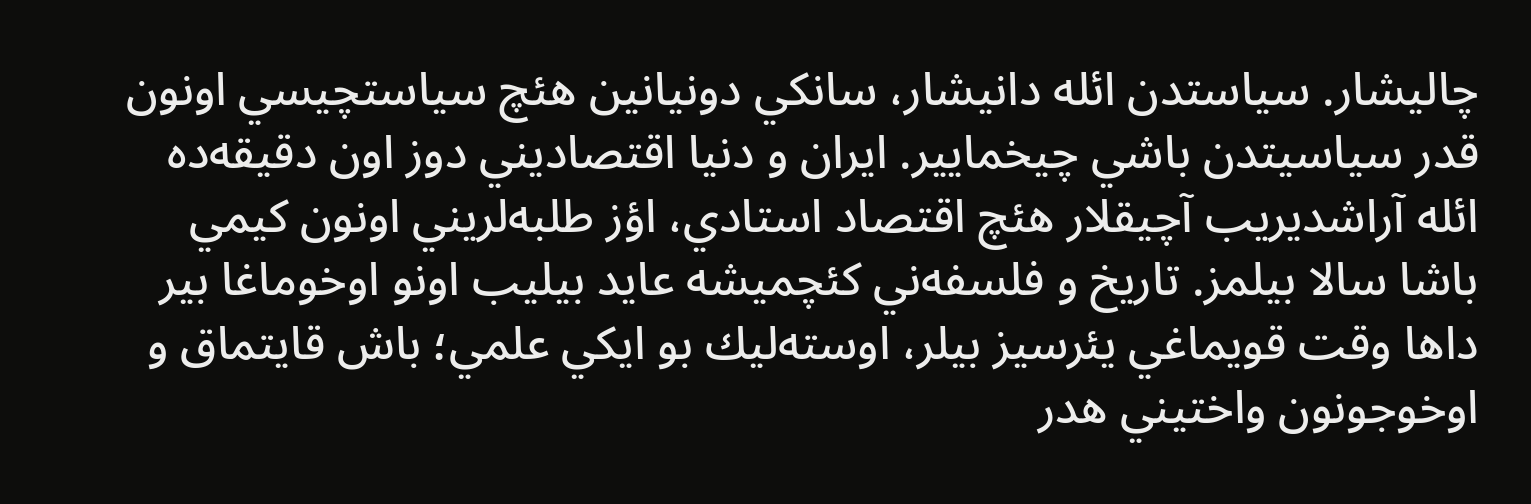چاليشار. سياستدن ائله دانيشار، سانكي دونيانين هئچ سياستچيسي اونون قدر سياسيتدن باشي چيخمايير. ايران و دنيا اقتصاديني دوز اون دقيقه‌ده ائله آراشديريب آچيقلار هئچ اقتصاد استادي، اؤز طلبه‌لريني اونون كيمي باشا سالا بيلمز. تاريخ و فلسفه‌ني كئچميشه‌ عايد بيليب اونو اوخوماغا بير داها وقت قويماغي يئرسيز بيلر، اوسته‌ليك بو ايكي علمي؛ باش قايتماق و اوخوجونون واختيني هدر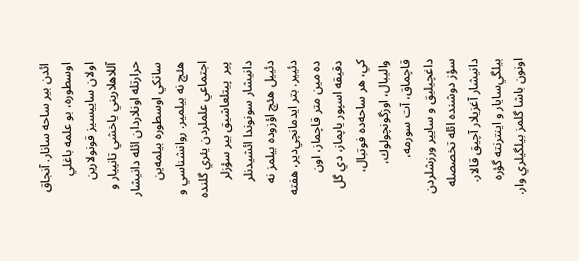ائدن بير ساحه سانار. آنجاق اوسطوره‌، بو علمه باغلي اولان ساييسيز قونولارين آللاهلاريني ياخشي تانييار و حرارتله اونلاردان ائله دانيشار سانكي اوسطوره بيلمه‌ين هئچ نه بيلمير. روانشناسي و اجتماعي علملردن يئري گلنده پير  پيتلعاشیق بير سؤزلر دانيشار سونوندا ائشيدنلر دئييل هئچ اؤزوده بيلمز نه دئيير. بتر ايدمانچي‌دير، هفته ده مين متر قاچماز، اون دقيقه اسپور ياپماز، دي گل كي، هر ساحه‌ده فوتبال، واليبال، اوزگونچولوك، قاچماق، آت سورمه، داغچيليق و سايير ورزشلردن سؤز دوشنده ائله تخصصله دانيشار آغزيلار آچيق قالار. بيلگي‌سايار و اينترنته گؤره اونون باشا گلمز بيلگيلري وار.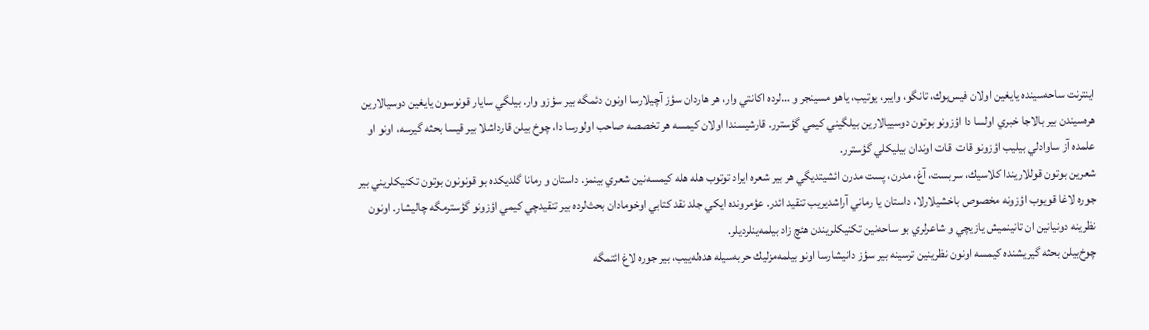اينترنت ساحه‌سينده يايغين اولان فيس‌بوك، تانگو، وايبر، يوتيب، ياهو مسينجر و …لرده اكانتي وار، هر هاردان سؤز آچيلارسا اونون دئمگه بير سؤزو وار. بيلگي سايار قونوسون يايغين دوسيالارين هره‌سيندن بير بالاجا خبري اولسا دا اؤزونو بوتون دوسييالارين بيلگيني كيمي گؤسترر. قارشيسندا اولان كيمسه هر تخصصه صاحب اولورسا دا، چوخ بيلن قارداشلا بير قيسا بحثه گيرسه، اونو او علمده آز ساوادلي بيليب اؤزونو قات  قات اوندان بيليكلي گؤسترر.
شعرين بوتون قوللاريندا كلاسيك، سربست، آغ، مدرن، پست مدرن ائشيتديگي هر بير شعره ايراد توتوب هله هله كيمسه‌نين شعري بينمز. داستان و رمانا گلديكده بو قونونون بوتون تكنيكلريني بير جوره لاغا قويوب اؤزونه مخصوص باخشيلارلا، داستان يا رماني آراشديريب تنقيد ائدر. عؤمرونده ايكي جلد نقد كتابي اوخومادان بحث‌لرده بير تنقيدچي كيمي اؤزونو گؤسترمگه چاليشار. اونون نظرينه دونيانين ان تانينميش يازيچي و شاعرلري بو ساحه‌نين تكنيكلريندن هئچ زاد بيلمه‌ينلرديلر.
چوخ‌بيلن بحثه گيريشنده كيمسه اونون نظرينين ترسينه بير سؤز دانيشارسا اونو بيلمه‌مزليك حربه‌سيله هده‌له‌ييب، بير جوره لاغ ائتمگه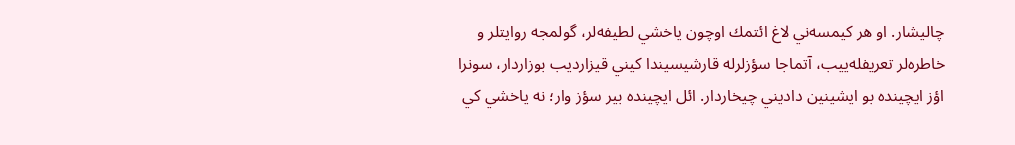چاليشار. او هر كيمسه‌ني لاغ ائتمك اوچون ياخشي لطيفه‌لر، گولمجه‌ روايتلر و خاطره‌لر تعريفله‌ييب، آتماجا سؤزلرله قارشيسيندا كيني قيزارديب بوزاردار، سونرا اؤز ايچينده بو ايشينين داديني چيخاردار. ائل ايچينده بير سؤز وار؛ نه ياخشي كي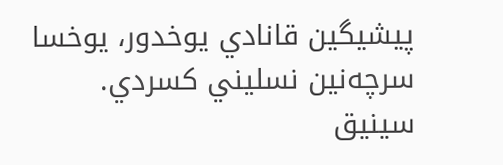پيشيگين قانادي يوخدور، يوخسا سرچه‌نين نسليني كسردي.
سينيق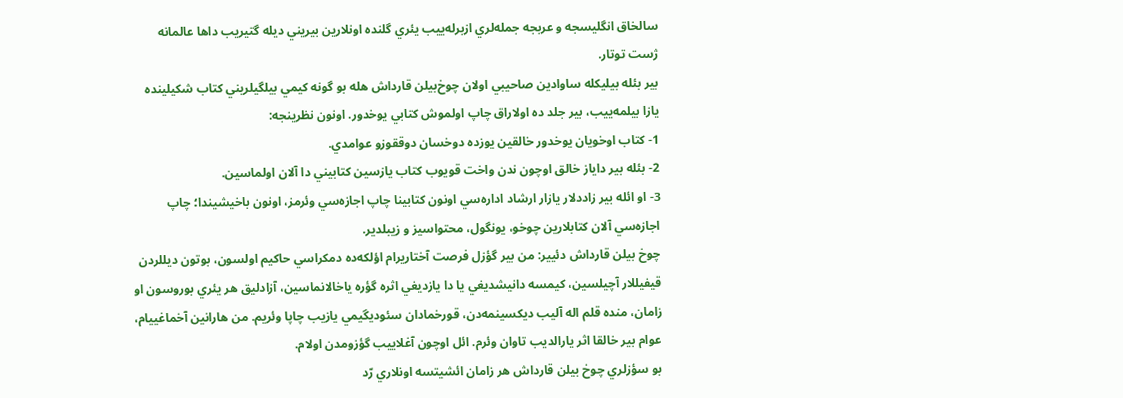سالخاق انگليسجه و عربجه جمله‌لري ازبرله‌ييب يئري گلنده اونلارين بيريني ديله‌ گتيريب داها عالمانه ژست توتار.
بير بئله بيليكله ساوادين صاحيبي اولان چوخ‌بيلن قارداش هله بو گونه كيمي بيلگيلريني كتاب شكيلينده يازا بيلمه‌ييب، بير جلد ده اولاراق چاپ اولموش كتابي يوخدور. اونون نظرينجه:
1- كتاب اوخويان يوخدور خالقين يوزده دوخسان دوققوزو عوامدي.
2- بئله بير داياز خالق اوچون ندن واخت قويوب كتاب يازسين كتابيني دا آلان اولماسين.
3- او ائله بير زاددلار يازار ارشاد اداره‌سي اونون كتابينا چاپ اجازه‌سي وئرمز، اونون باخيشيندا؛ چاپ اجازه‌سي آلان كتابلارين چوخو، يونگول، محتواسيز و زيبلدير.
چوخ بيلن قارداش دئيير: من بير گؤزل فرصت آختاريرام اؤلكه‌ده دمكراسي حاكيم اولسون، بوتون ديللردن قيفيللار آچيلسين، كيمسه‌ دانيشديغي يا دا يازديغي اثره گؤره ياخالانماسين، آزادليق هر يئري بوروسون او زامان، منده قلم اله آليب ديكسينمه‌دن، قورخمادان سئوديگيمي يازيب چاپا وئريم. من هارانين آخماغييام، عوام بير خالقا اثر يارالديب تاوان وئرم. ائل اوچون آغلاييب گؤزومدن اولام.
بو سؤزلري چوخ بيلن قارداش هر زامان ائشيتسه اونلاري رّد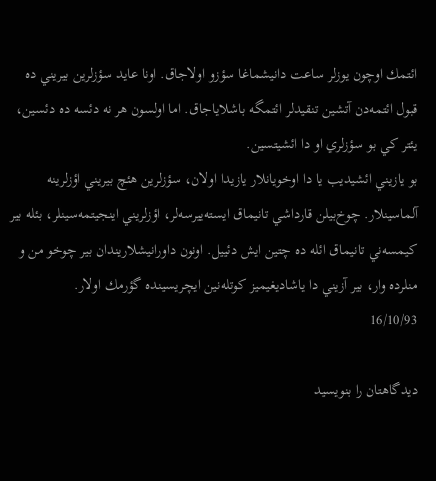ائتمك اوچون يوزلر ساعت دانيشماغا سؤزو اولاجاق. اونا عايد سؤزلرين بيريني ده قبول ائتمه‌دن آتشين تنقيدلر ائتمگه باشلاياجاق. اما اولسون هر نه دئسه ده دئسين، يئتر كي بو سؤزلري او دا ائشيتسين.
بو يازيني ائشيديب يا دا اوخويانلار يازيدا اولان، سؤزلرين هئچ بيريني اؤزلرينه آلماسينلار. چوخ‌بيلن قارداشي تانيماق ايسته‌‌ييرسه‌لر، اؤزلريني اينجيتمه‌سينلر، بئله بير كيمسه‌ني تانيماق ائله ده چتين ايش دئييل. اونون داورانيشلاريندان بير چوخو من و منلرده وار، بير آزيني دا ياشاديغيميز كوتله‌نين ايچريسينده گؤرمك اولار.
16/10/93

دیدگاهتان را بنویسید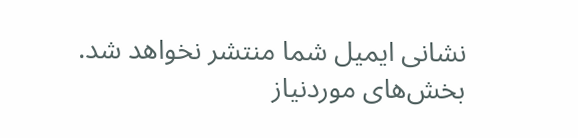نشانی ایمیل شما منتشر نخواهد شد. بخش‌های موردنیاز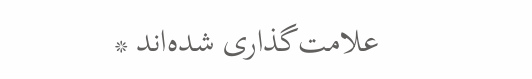علامت‌گذاری شده‌اند *